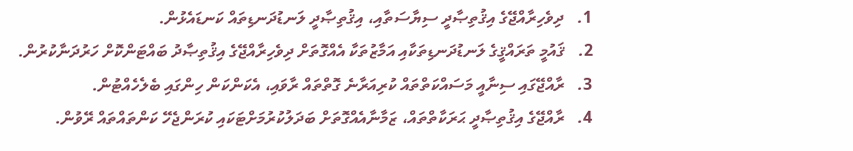1.   ދިވެހިރާއްޖޭގެ އިޤުތިޞާދީ ސިޔާސަތާއި، އިޤުތިޞާދީ ލަނޑުދަނޑިތައް ކަނޑައެޅުން.
2.   ޤައުމީ ތަރައްޤީގެ ލަނޑުދަނޑިތަކާއި އަމާޒުތަކާ އެއްގޮތަށް ދިވެހިރާއްޖޭގެ އިޤުތިޞާދު ބައްޓަންކޮށް ހަރުދަނާކުރުން.
3.   ރާއްޖޭގައި ސިނާއީ މަސައްކަތްތައް ކުރިއަރާނެ ގޮތްތައް ރާވައި، އެކަންކަން ހިންގައި ބެލެހެއްޓުން.
4.   ރާއްޖޭގެ އިޤުތިޞާދީ ޙަރަކާތްތައް، ޒަމާނާއެއްގޮތަށް ބަދަލުކުރުމަށްޓަކައި ކުރަންޖެހޭ ކަންތައްތައް ރޭވުން.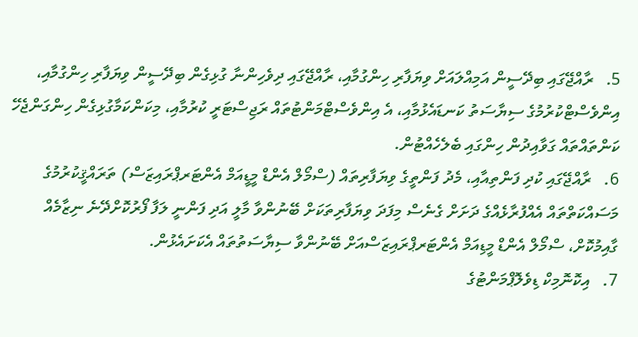5.   ރާއްޖޭގައި ބިދޭސީން އަމިއްލައަށް ވިޔަފާރި ހިންގުމާއި، ރާއްޖޭގައި ދިވެހިންނާ ގުޅިގެން ބިދޭސީން ވިޔަފާރި ހިންގުމާއި، އިންވެސްޓްކުރުމުގެ ސިޔާސަތު ކަނޑައެޅުމާއި، އެ އިންވެސްޓްމަންޓުތައް ރަޖިސްޓަރީ ކުރުމާއި، މިކަންކަމާގުޅިގެން ހިންގަންޖެހޭ ކަންތައްތައް ގަވާއިދުން ހިންގައި ބެލެހެއްޓުން.
6.   ރާއްޖޭގައި ކުދި ފަންތިއާއި، މެދު ފަންތީގެ ވިޔަފާރިތައް (ސްމޯލް އެންޑް މީޑީއަމް އެންޓަރޕްރައިޒަސް) ތަރައްޤީކުރުމުގެ މަސައްކަތްތައް އެއްފުރާޅެއްގެ ދަށަށް ގެނެސް މިފަދަ ވިޔަފާރިތަކަށް ބޭނުންވާ މާލީ އަދި ފަންނީ ލަފާ ފޯރުކޮށްދޭނެ ނިޒާމެއް ގާއިމުކޮށް، ސްމޯލް އެންޑް މީޑިއަމް އެންޓަރޕްރައިޒަސްއަށް ބޭނުންވާ ސިޔާސަތުތައް އެކަށައެޅުން.
7.   އިކޮނޮމިކް ޑިވެލޮޕްމަންޓުގެ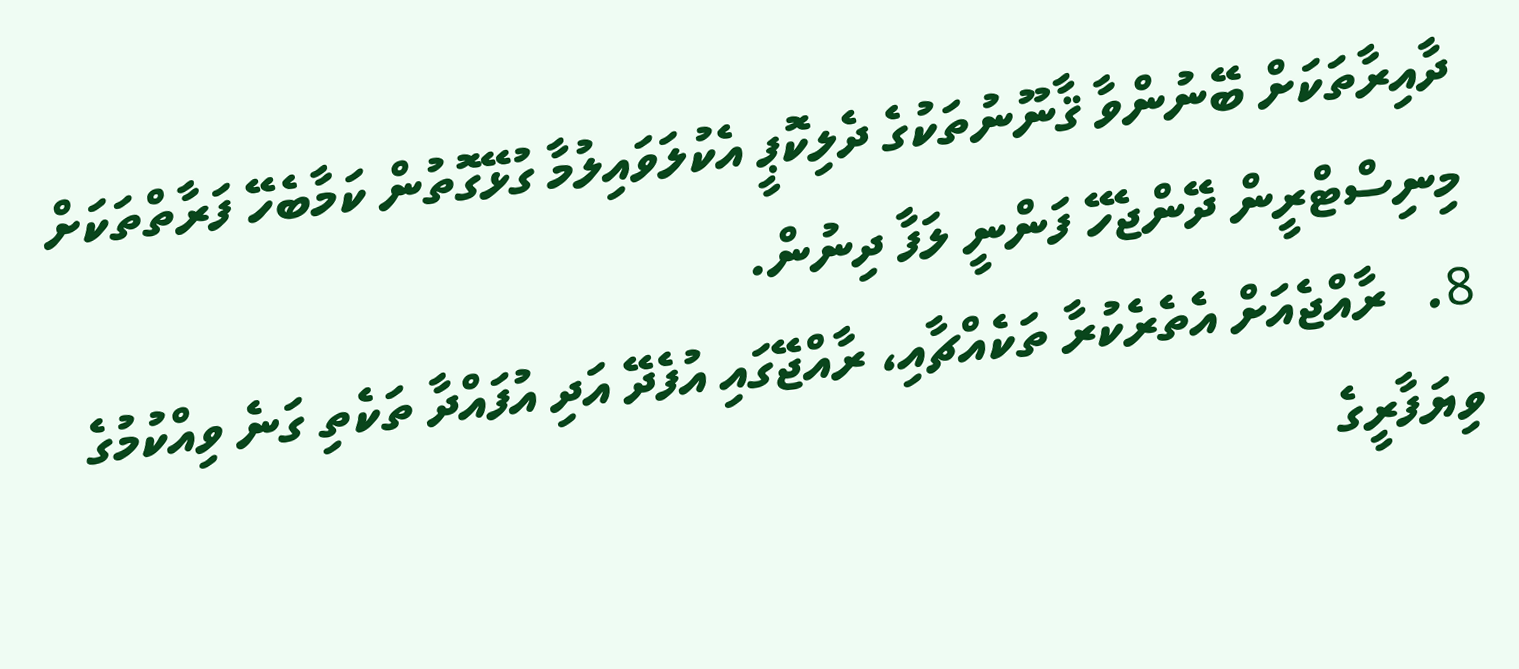ދާއިރާތަކަށް ބޭނުންވާ ޤާނޫނުތަކުގެ ދެލިކޮޕީ އެކުލަވައިލުމާ ގުޅޭގޮތުން ކަމާބެހޭ ފަރާތްތަކަށް މިނިސްޓްރީން ދޭންޖެހޭ ފަންނީ ލަފާ ދިނުން.
8.   ރާއްޖެއަށް އެތެރެކުރާ ތަކެއްޗާއި، ރާއްޖޭގައި އުފެދޭ އަދި އުފައްދާ ތަކެތި ގަނެ ވިއްކުމުގެ ވިޔަފާރީގެ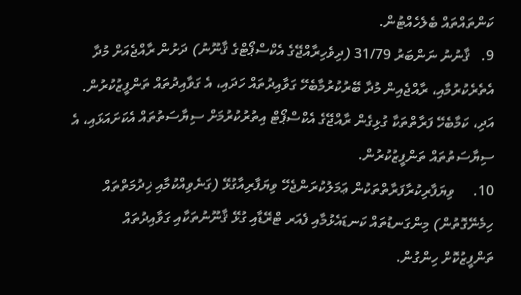ކަންތައްތައް ބެލެހެއްޓުން.
9.   ޤާނުނު ނަންބަރު 31/79 (ދިވެހިރާއްޖޭގެ އެކްސްޕޯޓްގެ ޤާނޫނު) ދަށުން ރާއްޖެއަށް މުދާ އެތެރެކުރުމާއި، ރާއްޖެއިން މުދާ ބޭރުކުރުމާބެހޭ ގަވާއިދުތައް ހަދައި، އެ ގަވާއިދުތައް ތަންފީޒުކުރުން. އަދި، ކަމާބެހޭ ފަރާތްތަކާ ގުޅިގެން ރާއްޖޭގެ އެކްސްޕޯޓް އިތުރުކުރުމަށް ސިޔާސަތުތައް އެކަށައަޅައި، އެ ސިޔާސަތުތައް ތަންފީޒުކުރުން.
10.     ވިޔަފާރިކުރާފަރާތްތަކުން ޢަމަލުކުރަންޖެހޭ ވިޔަފާރިއާގުޅޭ (ގަނެވިއްކުމާއި ޚިދުމަތްތައް ހިމެނޭގޮތުން) މިންގަނޑުތައް ކަނޑައެޅުމާއި ފެއަރ ޓްރޭޑާއި ގުޅޭ ޤާނޫނުތަކާއި ގަވާއިދުތައް ތަންފީޒުކޮށް ހިންގުން.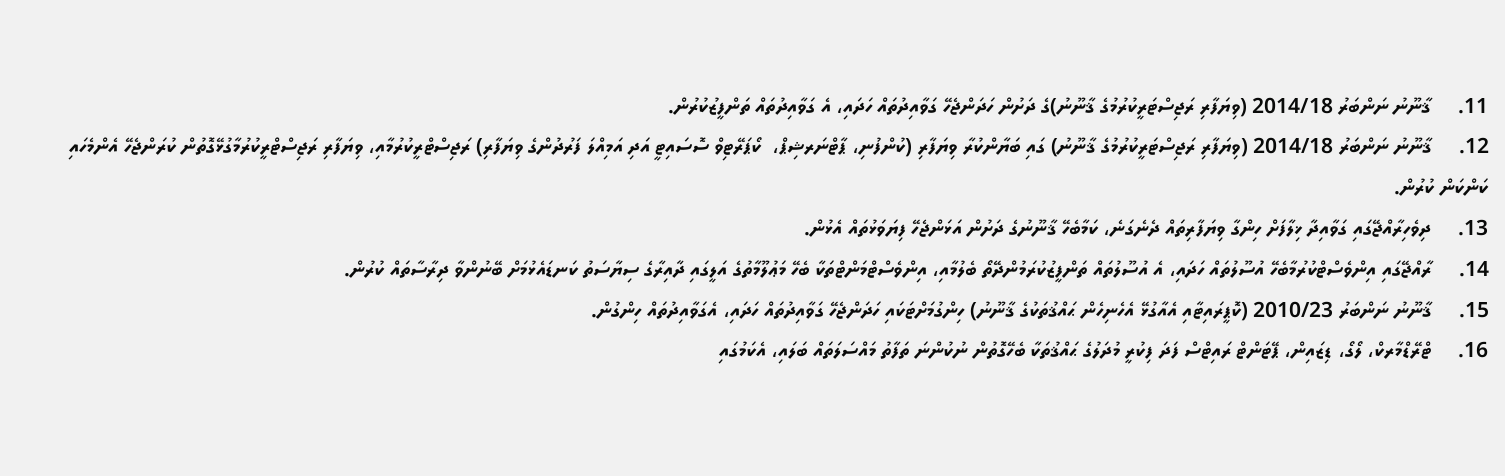11.     ޤާނޫނު ނަންބަރު 2014/18 (ވިޔަފާރި ރަޖިސްޓަރީކުރުމުގެ ޤާނޫނު)ގެ ދަށުން ހަދަންޖެހޭ ގަވާއިދުތައް ހަދައި، އެ ގަވާއިދުތައް ތަންފީޒުކުރުން.
12.     ޤާނޫނު ނަންބަރު 2014/18 (ވިޔަފާރި ރަޖިސްޓަރީކުރުމުގެ ޤާނޫނު) ގައި ބަޔާންކުރާ ވިޔަފާރި (ކުންފުނި، ޕާޓްނަރޝިޕް،  ކޯޕަރޭޓިވް ސޮސައިޓީ އަދި އަމިއްލަ ފަރުދުންގެ ވިޔަފާރި) ރަޖިސްޓްރީކުރުމާއި، ވިޔަފާރި ރަޖިސްޓްރީކުރުމާގުޅޭގޮތުން ކުރަންޖެހޭ އެންމެހައި ކަންކަން ކުރުން.
13.     ދިވެހިރާއްޖޭގައި ގަވާއިދާ ޚިލާފަށް ހިންގާ ވިޔަފާރިތައް ދެނެގަނެ، ކަމާބެހޭ ޤާނޫނުގެ ދަށުން އަޅަންޖެހޭ ފިޔަވަޅުތައް އެޅުން.
14.     ރާއްޖޭގައި އިންވެސްޓްކުރުމާބެހޭ އުސޫލުތައް ހަދައި، އެ އުސޫލުތައް ތަންފީޒުކުރަމުންދޭތޯ ބެލުމާއި، އިންވެސްޓްމަންޓްތަކާ ބެހޭ މަޢުލޫމާތުގެ އަލީގައި ދާއިރާގެ ސިޔާސަތު ކަނޑައެޅުމަށް ބޭނުންވާ ދިރާސާތައް ކުރުން.
15.     ޤާނޫނު ނަންބަރު 2010/23 (ކޮޕީރައިޓާއި އެއާގުޅޭ އެހެނިހެން ޙައްޤުތަކުގެ ޤާނޫނު) ހިންގުމަށްޓަކައި ހަދަންޖެހޭ ގަވާއިދުތައް ހަދައި، އެގަވާއިދުތައް ހިންގުން.
16.     ޓްރޭޑްމާރކް، ލޯގޯ، ޑިޒައިން، ޕޭޓަންޓް ރައިޓްސް ފަދަ ފިކުރީ މުދަލުގެ ޙައްޤުތަކާ ބެހޭގޮތުން ނުކުންނަ ތަފާތު މައްސަލަތައް ބަލައި، އެކަމުގައި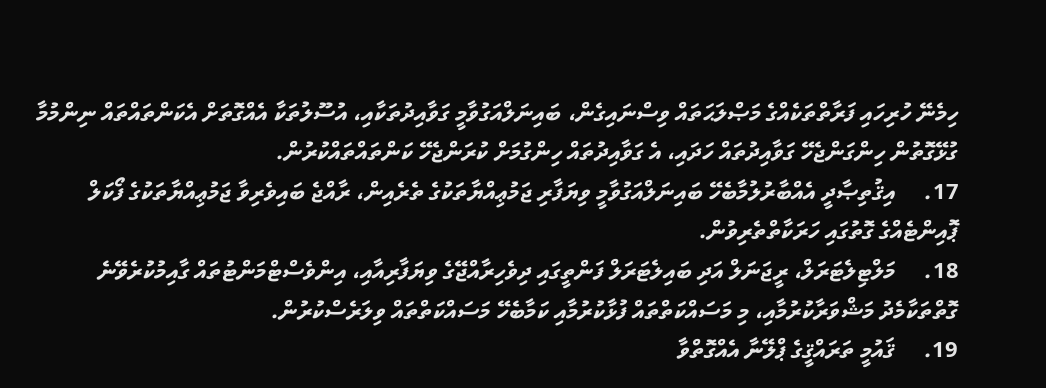ހިމެނޭ ހުރިހައި ފަރާތްތަކެއްގެ މަޞްލަޙަތައް ވިސްނައިގެން، ބައިނަލްއަގުވާމީ ގަވާއިދުތަކާއި، އުސޫލުތަކާ އެއްގޮތަށް އެކަންތައްތައް ނިންމުމާ ގުޅޭގޮތުން ހިންގަންޖެހޭ ގަވާއިދުތައް ހަދައި، އެ ގަވާއިދުތައް ހިންގުމަށް ކުރަންޖެހޭ ކަންތައްތައްކުރުން.
17.     އިޤުތިޞާދީ އެއްބާރުލުމާބެހޭ ބައިނަލްއަގުވާމީ ވިޔަފާރި ޖަމުޢިއްޔާތަކުގެ ތެރެއިން، ރާއްޖެ ބައިވެރިވާ ޖަމުޢިއްޔާތަކުގެ ފޯކަލް ޕޮއިންޓެއްގެ ގޮތުގައި ހަރަކާތްތެރިވުން.
18.     މަލްޓިލެޓަރަލް، ރީޖަނަލް އަދި ބައިލެޓަރަލް ފަންތީގައި ދިވެހިރާއްޖޭގެ ވިޔަފާރިއާއި، އިންވެސްޓްމަންޓުތައް ގާއިމުކުރެވޭނެ ގޮތްތަކާމެދު މަޝްވަރާކުރުމާއި، މި މަސައްކަތްތައް ފުޅާކުރުމާއި ކަމާބެހޭ މަސައްކަތްތައް ވިލަރެސްކުރުން.
19.     ޤައުމީ ތަރައްޤީގެ ޕްލޭނާ އެއްގޮތްވާ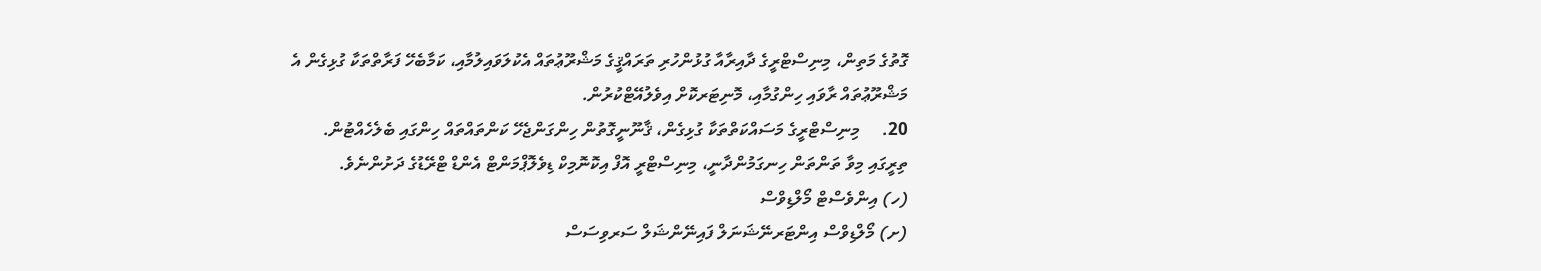ގޮތުގެ މަތިން، މިނިސްޓްރީގެ ދާއިރާއާ ގުޅުންހުރި ތަރައްޤީގެ މަޝްރޫޢުތައް އެކުލަވައިލުމާއި، ކަމާބެހޭ ފަރާތްތަކާ ގުޅިގެން އެ މަޝްރޫޢުތައް ރާވައި ހިންގުމާއި، މޮނިޓަރކޮށް އިވެލުއޭޓްކުރުން.
20.     މިނިސްޓްރީގެ މަސައްކަތްތަކާ ގުޅިގެން، ޤާނޫނީގޮތުން ހިންގަންޖެހޭ ކަންތައްތައް ހިންގައި ބެލެހެއްޓުން.
ތިރީގައި މިވާ ތަންތަން ހިނގަމުންދާނީ، މިނިސްޓްރީ އޮފް އިކޮނޮމިކް ޑިވެލޮޕްމަންޓް އެންޑް ޓްރޭޑުގެ ދަށުންނެވެ.
(ހ) އިންވެސްޓް މޯލްޑިވްސް
(ށ) މޯލްޑިވްސް އިންޓަރނޭޝަނަލް ފައިނޭންޝަލް ސަރވިސަސް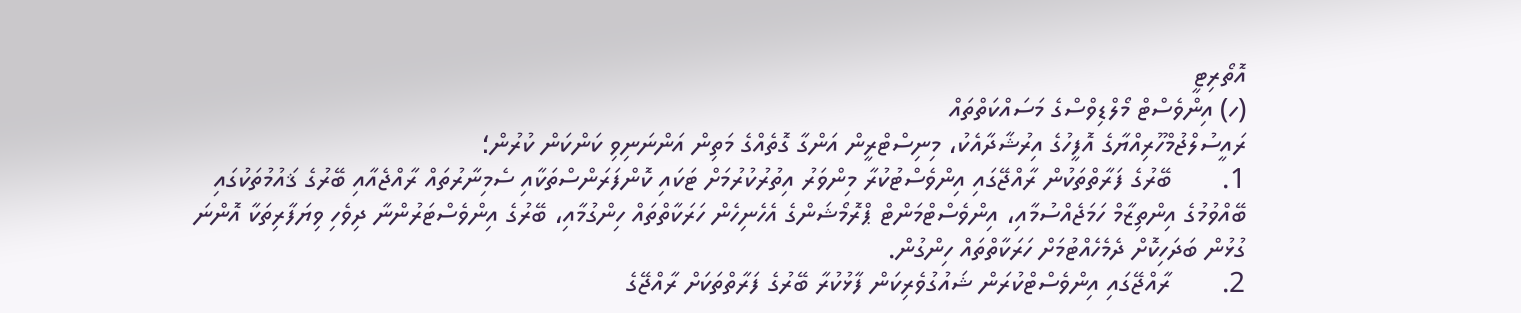އޮތޯރިޓީ
(ހ) އިންވެސްޓް މޯލްޑިވްސްގެ މަސައްކަތްތައް
ރައީސުލްޖުމްހޫރިއްޔާގެ އޮފީހުގެ އިރުޝާދާއެކު، މިނިސްޓްރީން އަންގާ ގޮތެއްގެ މަތިން އަންނަނިވި ކަންކަން ކުރުން؛
1.       ބޭރުގެ ފަރާތްތަކުން ރާއްޖޭގައި އިންވެސްޓުކުރާ މިންވަރު އިތުރުކުރުމަށް ޓަކައި ކޮންފަރަންސްތަކާއި ސެމިނާރުތައް ރާއްޖެއާއި ބޭރުގެ ޤައުމުތަކުގައި ބޭއްވުމުގެ އިންތިޒާމް ހަމަޖެއްސުމާއި، އިންވެސްޓްމަންޓް ޕްރޮމޯޝަންގެ އެހެނިހެން ހަރަކާތްތައް ހިންގުމާއި، ބޭރުގެ އިންވެސްޓަރުންނާ ދިވެހި ވިޔަފާރިތަކާ އޮންނަ ގުޅުން ބަދަހިކޮށް ދެމެހެއްޓުމަށް ހަރަކާތްތައް ހިންގުން.
2.       ރާއްޖޭގައި އިންވެސްޓްކުރަން ޝައުގުވެރިކަން ފާޅުކުރާ ބޭރުގެ ފަރާތްތަކަށް ރާއްޖޭގެ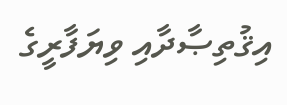އިޤުތިޞާދާއި ވިޔަފާރީގެ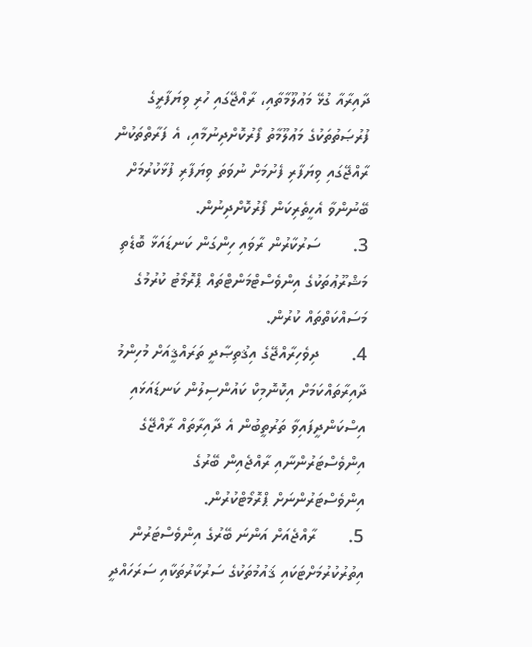ދާއިރާއާ ގުޅޭ މަޢުލޫމާތާއި، ރާއްޖޭގައި ހުރި ވިޔަފާރީގެ ފުރުޞަތުތަކުގެ މަޢުލޫމާތު ފޯރުކޮށްދިނުމާއި، އެ ފަރާތްތަކުން ރާއްޖޭގައި ވިޔަފާރި ފެށުމަށް ނުވަތަ ވިޔަފާރި ފުޅާކުރުމަށް ބޭނުންވާ އެހީތެރިކަން ފޯރުކޮށްދިނުން.
3.       ސަރުކާރުން ރާވައި ހިންގަން ކަނޑައަޅާ ބޮޑެތި މަޝްރޫޢުތަކުގެ އިންވެސްޓްމަންޓްތައް ޕްރޮމޯޓު ކުރުމުގެ  މަސައްކަތްތައް ކުރުން.
4.       ދިވެހިރާއްޖޭގެ އިޤުތިޞާދީ ތަރައްޤީއަށް މުހިންމު ދާއިރާތައްކަމަށް އިކޮނޮމިކް ކައުންސިލުން ކަނޑައަޅައި އިސްކަންދީފައިވާ ތަރުތީބުން އެ ދާއިރާތައް ރާއްޖޭގެ އިންވެސްޓަރުންނާއި ރާއްޖެއިން ބޭރުގެ އިންވެސްޓަރުންނަށް ޕްރޮމޯޓްކުރުން.
5.       ރާއްޖެއަށް އަންނަ ބޭރުގެ އިންވެސްޓަރުން އިތުރުކުރުމަށްޓަކައި ޤައުމުތަކުގެ ސަރުކާރުތަކާއި ސަރަހައްދީ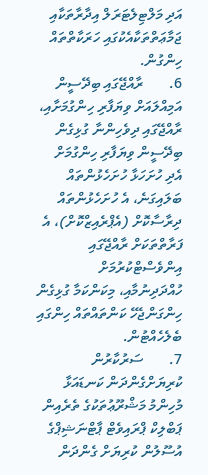އަދި މަލްޓިލެޓަރަލް އިދާރާތަކާއި ޖަމާޢަތްތަކާއެކުގައި ހަރަކާތްތައް ހިންގުން.
6.       ރާއްޖޭގައި ބިދޭސީން އަމިއްލައަށް ވިޔަފާރި ހިންގުމަށާއި، ރާއްޖޭގައި ދިވެހިންނާ ގުޅިގެން ބިދޭސީން ވިޔަފާރި ހިންގުމަށް އެދި ހުށަހަޅާ ހުށަހެޅުންތައް ބަލައިގަނެ، އެ ހުށަހެޅުންތައް ދިރާސާކޮށް (އެޕްރެއިޒްކޮށް)، އެ ފަރާތްތަކަށް ރާއްޖޭގައި އިންވެސްޓްކުރުމަށް ހުއްދަދިނުމާއި، މިކަންކަމާ ގުޅިގެން ހިންގަންޖެހޭ ކަންތައްތައް ހިންގައި ބެލެހެއްޓުން.
7.       ސަރުކާރުން ކުރިޔަށްގެންދަން ކަނޑައަޅާ މުހިންމު މަޝްރޫޢުތަކުގެ ތެރެއިން ޕަބްލިކް ޕްރައިވެޓް ޕާޓްނަޝިޕްގެ އުސޫލުން ކުރިޔަށް ގެންދަން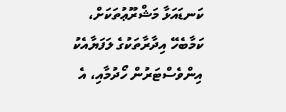ކަނޑައަޅާ މަޝްރޫޢުތަކަށް، ކަމާބެހޭ އިދާރާތަކުގެ ލަފަޔާއެކު އިންވެސްޓަރުން ހޯދުމާއި، އެ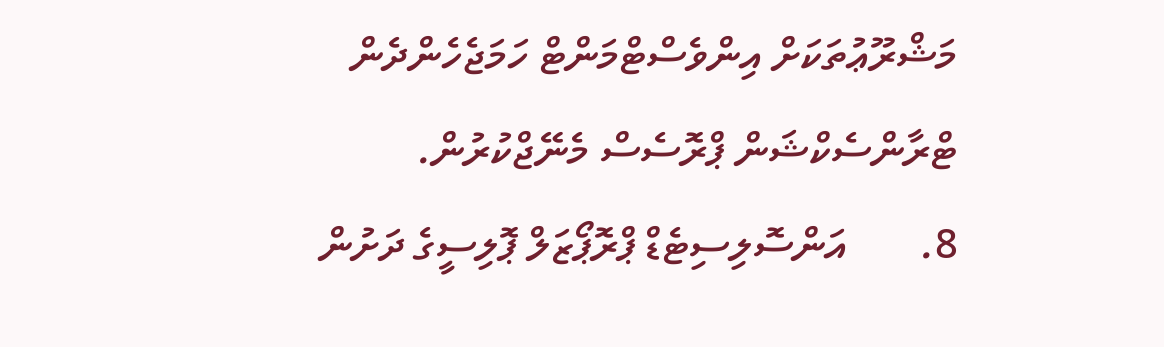މަޝްރޫޢުތަކަށް އިންވެސްޓްމަންޓް ހަމަޖެހެންދެން ޓްރާންސެކްޝަން ޕްރޮސެސް މެނޭޖްކުރުން.
8.       އަންސޮލިސިޓެޑް ޕްރޮޕޯޒަލް ޕޮލިސީގެ ދަށުން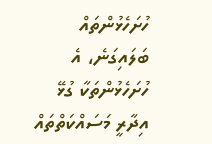ހުށަހެޅުންތައް ބަލައިގަނެ، އެ ހުށަހެޅުންތަކާ ގުޅޭ އިދާރީ މަސައްކަތްތައް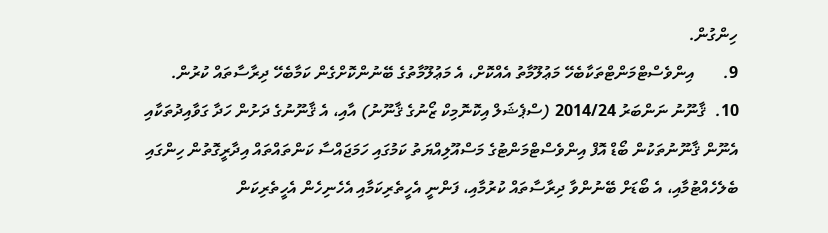ހިންގުން.
9.       އިންވެސްޓްމަންޓްތަކާބެހޭ މަޢުލޫމާތު އެއްކޮށް، އެ މަޢުލޫމާތުގެ ބޭނުންކޮށްގެން ކަމާބެހޭ ދިރާސާތައް ކުރުން.
10.  ޤާނޫނު ނަންބަރު 2014/24 (ސްޕެޝަލް އިކޮނޮމިކް ޒޯނުގެ ޤާނޫނު) އާއި، އެ ޤާނޫނުގެ ދަށުން ހަދާ ގަވާއިދުތަކާއި އެނޫން ޤާނޫނުތަކުން ބޯޑް އޮފް އިންވެސްޓްމަންޓުގެ މަސްއޫލިއްޔަތު ކަމުގައި ހަމަޖައްސާ ކަންތައްތައް އިދާރީގޮތުން ހިންގައި ބެލެހެއްޓުމާއި، އެ ބޯޑަށް ބޭނުންވާ ދިރާސާތައް ކުރުމާއި، ފަންނީ އެހީތެރިކަމާއި އެހެނިހެން އެހީތެރިކަން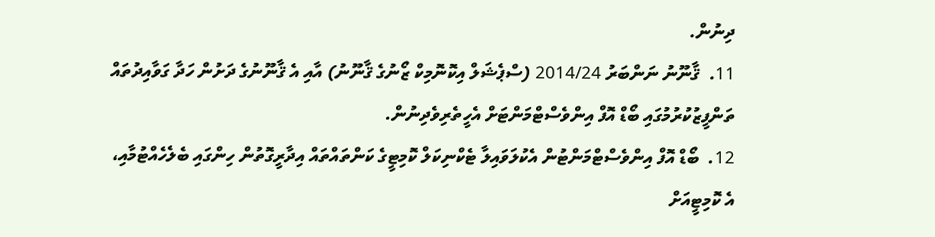ދިނުން.
11.  ޤާނޫނު ނަންބަރު 2014/24 (ސްޕެޝަލް އިކޮނޮމިކް ޒޯނުގެ ޤާނޫނު) އާއި އެ ޤާނޫނުގެ ދަށުން ހަދާ ގަވާއިދުތައް ތަންފީޒުކުރުމުގައި ބޯޑް އޮފް އިންވެސްޓްމަންޓަށް އެހީތެރިވެދިނުން.
12.  ބޯޑް އޮފް އިންވެސްޓްމަންޓުން އެކުލަވައިލާ ޓެކްނިކަލް ކޮމިޓީގެ ކަންތައްތައް އިދާރީގޮތުން ހިންގައި ބެލެހެއްޓުމާއި، އެ ކޮމިޓީއަށް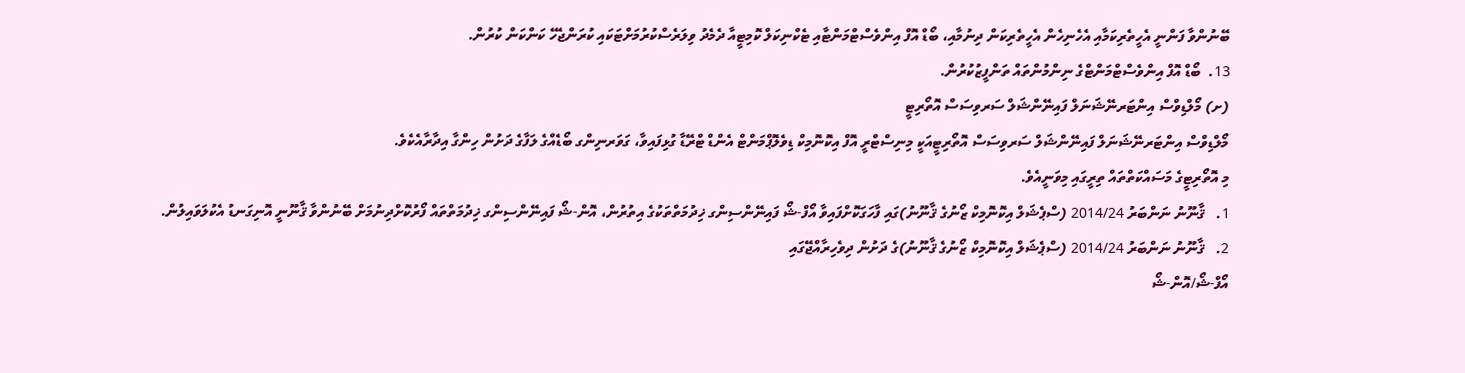ބޭނުންވާ ފަންނީ އެހީތެރިކަމާއި އެހެނިހެން އެހީތެރިކަން ދިނުމާއި، ބޯޑް އޮފް އިންވެސްޓްމަންޓާއި ޓެކްނިކަލް ކޮމިޓީއާ ދެމެދު ވިލަރެސްކުރުމަށްޓަކައި ކުރަންޖެހޭ ކަންކަން ކުރުން.
13.  ބޯޑް އޮފް އިންވެސްޓްމަންޓްގެ ނިންމުންތައް ތަންފީޒުކުރުން.
(ށ) މޯލްޑިވްސް އިންޓަރނޭޝަނަލް ފައިނޭންޝަލް ސަރވިސަސް އޮތޯރިޓީ
މޯލްޑިވްސް އިންޓަރނޭޝަނަލް ފައިނޭންޝަލް ސަރވިސަސް އޮތޯރިޓީއަކީ މިނިސްޓްރީ އޮފް އިކޮނޮމިކް ޑިވެލޮޕްމަންޓް އެންޑް ޓްރޭޑާ ގުޅިފައިވާ، ގަވަރނިންގ ބޯޑެއްގެ ލަފާގެ ދަށުން ހިންގާ އިދާރާއެކެވެ.
މި އޮތޯރިޓީގެ މަސައްކަތްތައް ތިރީގައި މިވަނީއެވެ.
1.   ޤާނޫނު ނަންބަރު 2014/24 (ސްޕެޝަލް އިކޮނޮމިކް ޒޯނުގެ ޤާނޫނު)ގައި ފާހަގަކޮށްފައިވާ އޯފް-ޝޯ ފައިނޭންސިންގ ޚިދުމަތްތަކުގެ އިތުރުން، އޮން-ޝޯ ފައިނޭންސިންގ ޚިދުމަތްތައް ފޯރުކޮށްދިނުމަށް ބޭނުންވާ ޤާނޫނީ އޮނިގަނޑު އެކުލަވައިލުން.
2.   ޤާނޫނު ނަންބަރު 2014/24 (ސްޕެޝަލް އިކޮނޮމިކް ޒޯނުގެ ޤާނޫނު)ގެ ދަށުން ދިވެހިރާއްޖޭގައި
އޯފް-ޝޯ/އޮން-ޝޯ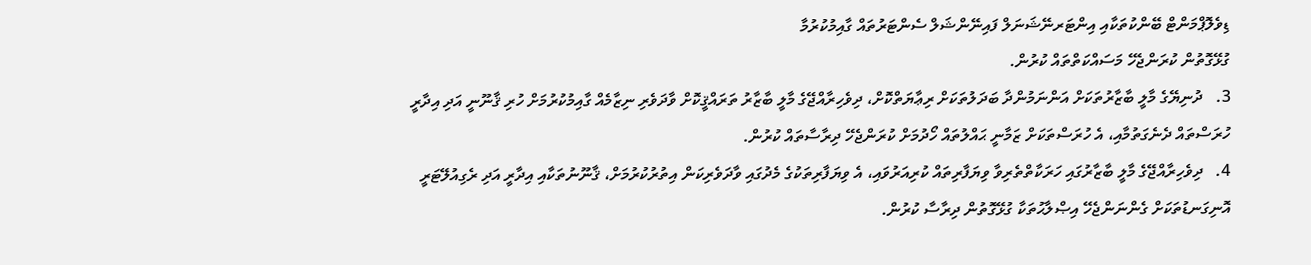ޑިވެލޮޕްމަންޓް ބޭންކުތަކާއި އިންޓަރނޭޝަނަލް ފައިނޭންޝަލް ސެންޓަރުތައް ގާއިމުކުރުމާ
ގުޅޭގޮތުން ކުރަންޖެހޭ މަސައްކަތްތައް ކުރުން.
3.   ދުނިޔޭގެ މާލީ ބާޒާރުތަކަށް އަންނަމުންދާ ބަދަލުތަކަށް ރިޢާޔަތްކޮށް، ދިވެހިރާއްޖޭގެ މާލީ ބާޒާރު ތަރައްޤީކޮށް ވާދަވެރި ނިޒާމެއް ގާއިމުކުރުމަށް ހުރި ޤާނޫނީ އަދި އިދާރީ ހުރަސްތައް ދެނެގަތުމާއި، އެ ހުރަސްތަކަށް ޒަމާނީ ޙައްލުތައް ހޯދުމަށް ކުރަންޖެހޭ ދިރާސާތައް ކުރުން.
4.   ދިވެހިރާއްޖޭގެ މާލީ ބާޒާރުގައި ހަރަކާތްތެރިވާ ވިޔަފާރިތައް ކުރިއަރުވައި، އެ ވިޔަފާރިތަކުގެ މެދުގައި ވާދަވެރިކަން އިތުރުކުރުމަށް، ޤާނޫނުތަކާއި އިދާރީ އަދި ރެގިއުލޭޓަރީ އޮނިގަނޑުތަކަށް ގެންނަންޖެހޭ އިޞްލާޙުތަކާ ގުޅޭގޮތުން ދިރާސާ ކުރުން.